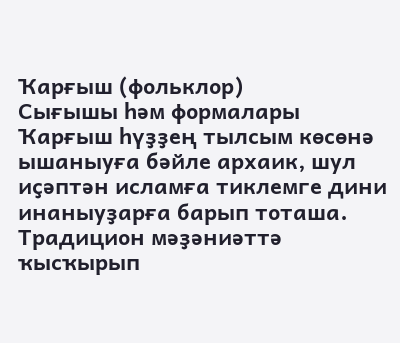Ҡарғыш (фольклор)
Сығышы һәм формалары
Ҡарғыш һүҙҙең тылсым көсөнә ышаныуға бәйле архаик, шул иҫәптән исламға тиклемге дини инаныуҙарға барып тоташа. Традицион мәҙәниәттә ҡысҡырып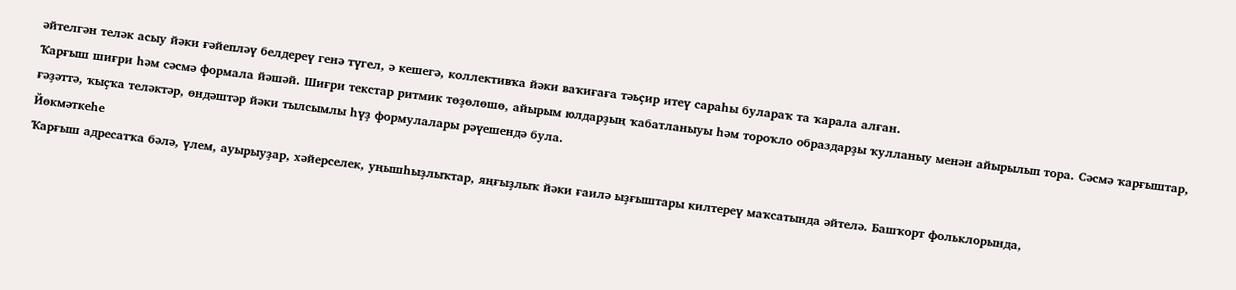әйтелгән теләк асыу йәки ғәйепләү белдереү генә түгел, ә кешегә, коллективҡа йәки ваҡиғаға тәьҫир итеү сараһы булараҡ та ҡарала алған.
Ҡарғыш шиғри һәм сәсмә формала йәшәй. Шиғри текстар ритмик төҙөлөшө, айырым юлдарҙың ҡабатланыуы һәм тороҡло образдарҙы ҡулланыу менән айырылып тора. Сәсмә ҡарғыштар, ғәҙәттә, ҡыҫҡа теләктәр, өндәштәр йәки тылсымлы һүҙ формулалары рәүешендә була.
Йөкмәткеһе
Ҡарғыш адресатҡа бәлә, үлем, ауырыуҙар, хәйерселек, уңышһыҙлыҡтар, яңғыҙлыҡ йәки ғаилә ыҙғыштары килтереү маҡсатында әйтелә. Башҡорт фольклорында,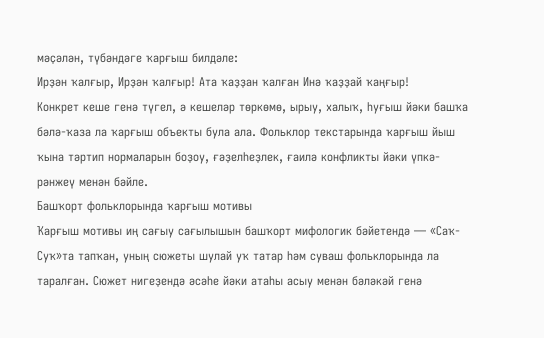мәҫәлән, түбәндәге ҡарғыш билдәле:
Ирҙән ҡалғыр, Ирҙән ҡалғыр! Ата ҡаҙҙан ҡалған Инә ҡаҙҙай ҡаңғыр!
Конкрет кеше генә түгел, ә кешеләр төркөмө, ырыу, халыҡ, һуғыш йәки башҡа бәлә-ҡаза ла ҡарғыш объекты була ала. Фольклор текстарында ҡарғыш йыш ҡына тәртип нормаларын боҙоу, ғәҙелһеҙлек, ғаилә конфликты йәки үпкә-рәнжеү менән бәйле.
Башҡорт фольклорында ҡарғыш мотивы
Ҡарғыш мотивы иң сағыу сағылышын башҡорт мифологик бәйетендә — «Саҡ-Суҡ»та тапҡан, уның сюжеты шулай уҡ татар һәм суваш фольклорында ла таралған. Сюжет нигеҙендә әсәһе йәки атаһы асыу менән бәләкәй генә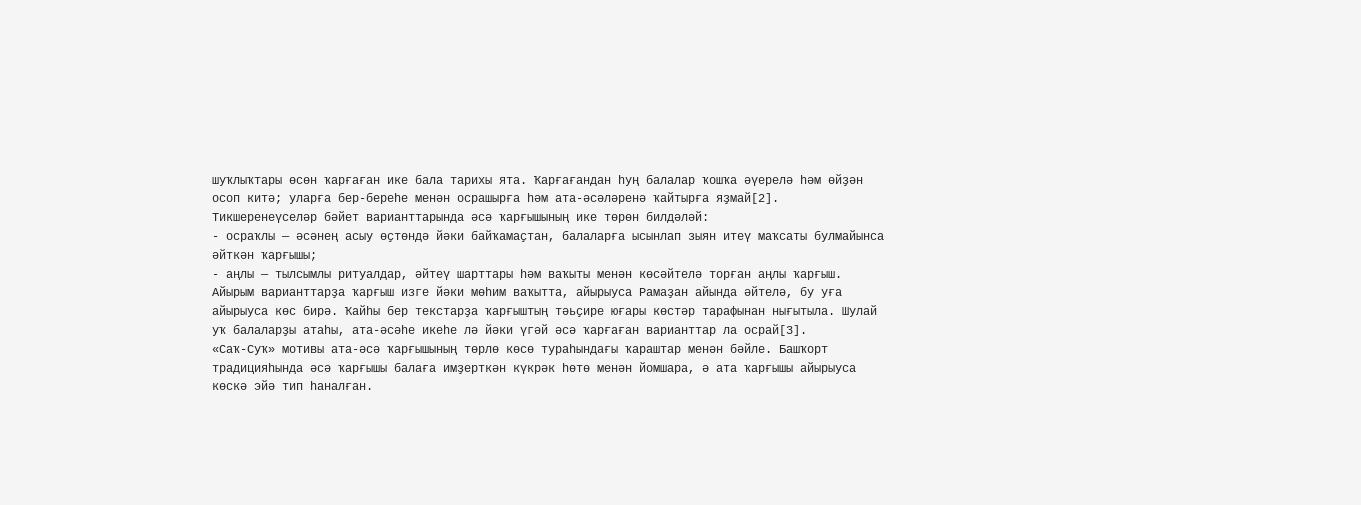шуҡлыҡтары өсөн ҡарғаған ике бала тарихы ята. Ҡарғағандан һуң балалар ҡошҡа әүерелә һәм өйҙән осоп китә; уларға бер-береһе менән осрашырға һәм ата-әсәләренә ҡайтырға яҙмай[2].
Тикшеренеүселәр бәйет варианттарында әсә ҡарғышының ике төрөн билдәләй:
- осраҡлы — әсәнең асыу өҫтөндә йәки байҡамаҫтан, балаларға ысынлап зыян итеү маҡсаты булмайынса әйткән ҡарғышы;
- аңлы — тылсымлы ритуалдар, әйтеү шарттары һәм ваҡыты менән көсәйтелә торған аңлы ҡарғыш.
Айырым варианттарҙа ҡарғыш изге йәки мөһим ваҡытта, айырыуса Рамаҙан айында әйтелә, бу уға айырыуса көс бирә. Ҡайһы бер текстарҙа ҡарғыштың тәьҫире юғары көстәр тарафынан нығытыла. Шулай уҡ балаларҙы атаһы, ата-әсәһе икеһе лә йәки үгәй әсә ҡарғаған варианттар ла осрай[3].
«Саҡ-Суҡ» мотивы ата-әсә ҡарғышының төрлө көсө тураһындағы ҡараштар менән бәйле. Башҡорт традицияһында әсә ҡарғышы балаға имҙерткән күкрәк һөтө менән йомшара, ә ата ҡарғышы айырыуса көскә эйә тип һаналған.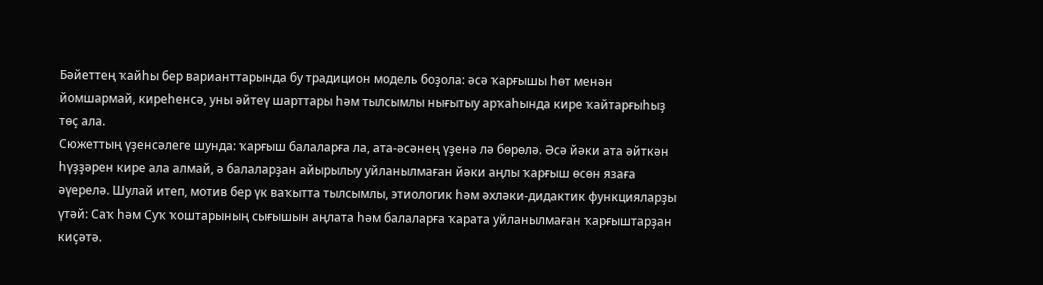Бәйеттең ҡайһы бер варианттарында бу традицион модель боҙола: әсә ҡарғышы һөт менән йомшармай, киреһенсә, уны әйтеү шарттары һәм тылсымлы нығытыу арҡаһында кире ҡайтарғыһыҙ төҫ ала.
Сюжеттың үҙенсәлеге шунда: ҡарғыш балаларға ла, ата-әсәнең үҙенә лә бөрөлә. Әсә йәки ата әйткән һүҙҙәрен кире ала алмай, ә балаларҙан айырылыу уйланылмаған йәки аңлы ҡарғыш өсөн язаға әүерелә. Шулай итеп, мотив бер үк ваҡытта тылсымлы, этиологик һәм әхләки-дидактик функцияларҙы үтәй: Саҡ һәм Суҡ ҡоштарының сығышын аңлата һәм балаларға ҡарата уйланылмаған ҡарғыштарҙан киҫәтә.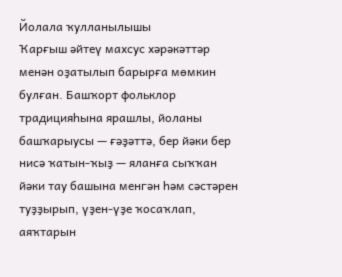Йолала ҡулланылышы
Ҡарғыш әйтеү махсус хәрәкәттәр менән оҙатылып барырға мөмкин булған. Башҡорт фольклор традицияһына ярашлы, йоланы башҡарыусы — ғәҙәттә, бер йәки бер нисә ҡатын-ҡыҙ — яланға сыҡҡан йәки тау башына менгән һәм сәстәрен туҙҙырып, үҙен-үҙе ҡосаҡлап, аяҡтарын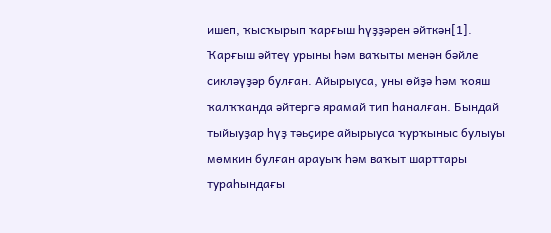ишеп, ҡысҡырып ҡарғыш һүҙҙәрен әйткән[1].
Ҡарғыш әйтеү урыны һәм ваҡыты менән бәйле сикләүҙәр булған. Айырыуса, уны өйҙә һәм ҡояш ҡалҡҡанда әйтергә ярамай тип һаналған. Бындай тыйыуҙар һүҙ тәьҫире айырыуса ҡурҡыныс булыуы мөмкин булған арауыҡ һәм ваҡыт шарттары тураһындағы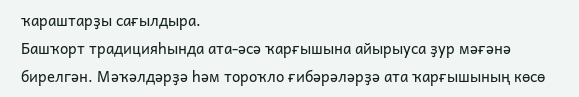ҡараштарҙы сағылдыра.
Башҡорт традицияһында ата-әсә ҡарғышына айырыуса ҙур мәғәнә бирелгән. Мәҡәлдәрҙә һәм тороҡло ғибәрәләрҙә ата ҡарғышының көсө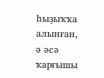һыҙыҡҡа алынған, ә әсә ҡарғышы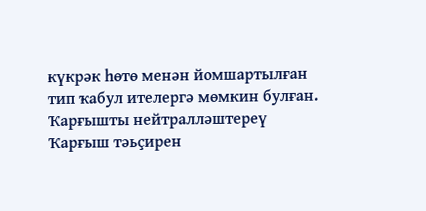күкрәк һөтө менән йомшартылған тип ҡабул ителергә мөмкин булған.
Ҡарғышты нейтралләштереү
Ҡарғыш тәьҫирен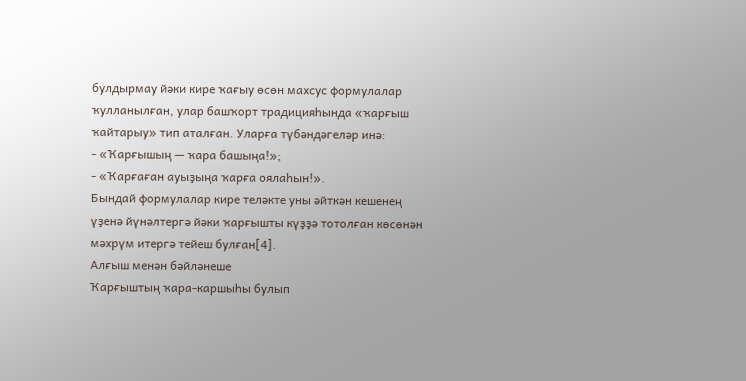булдырмау йәки кире ҡағыу өсөн махсус формулалар ҡулланылған, улар башҡорт традицияһында «ҡарғыш ҡайтарыу» тип аталған. Уларға түбәндәгеләр инә:
- «Ҡарғышың — ҡара башыңа!»;
- «Ҡарғаған ауыҙыңа ҡарға оялаһын!».
Бындай формулалар кире теләкте уны әйткән кешенең үҙенә йүнәлтергә йәки ҡарғышты күҙҙә тотолған көсөнән мәхрүм итергә тейеш булған[4].
Алғыш менән бәйләнеше
Ҡарғыштың ҡара-каршыһы булып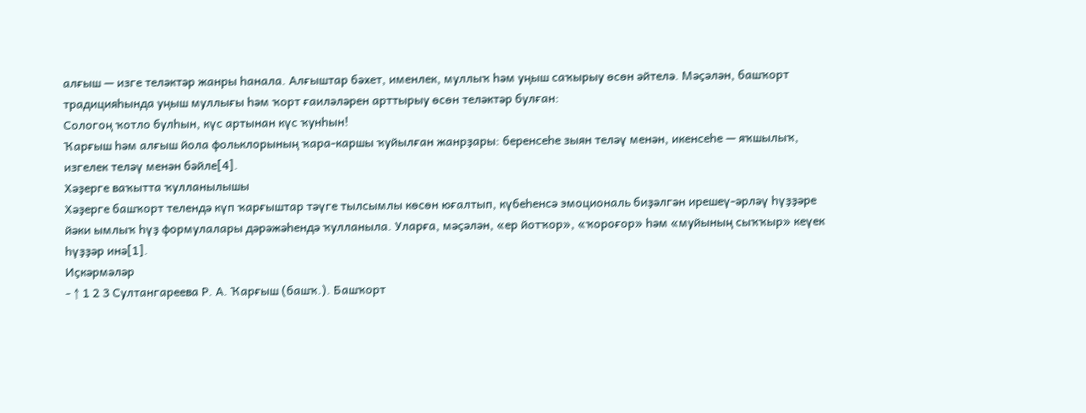алғыш — изге теләктәр жанры һанала. Алғыштар бәхет, именлек, муллыҡ һәм уңыш саҡырыу өсөн әйтелә. Мәҫәлән, башҡорт традицияһында уңыш муллығы һәм ҡорт ғаиләләрен арттырыу өсөн теләктәр булған:
Сологоң ҡотло булһын, күс артынан күс ҡунһын!
Ҡарғыш һәм алғыш йола фольклорының ҡара-каршы ҡуйылған жанрҙары: беренсеһе зыян теләү менән, икенсеһе — яҡшылыҡ, изгелек теләү менән бәйле[4].
Хәҙерге ваҡытта ҡулланылышы
Хәҙерге башҡорт телендә күп ҡарғыштар тәүге тылсымлы көсөн юғалтып, күбеһенсә эмоциональ биҙәлгән ирешеү-әрләү һүҙҙәре йәки ымлыҡ һүҙ формулалары дәрәжәһендә ҡулланыла. Уларға, мәҫәлән, «ер йотҡор», «ҡороғор» һәм «муйының сыҡҡыр» кеүек һүҙҙәр инә[1].
Иҫкәрмәләр
- ↑ 1 2 3 Султангареева Р. А. Ҡарғыш (башҡ.). Башҡорт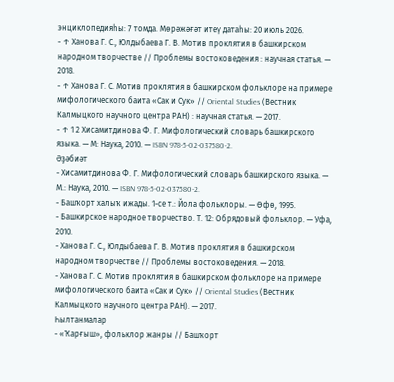энциклопедияһы: 7 томда. Мөрәжәғәт итеү датаһы: 20 июль 2026.
- ↑ Ханова Г. С., Юлдыбаева Г. В. Мотив проклятия в башкирском народном творчестве // Проблемы востоковедения : научная статья. — 2018.
- ↑ Ханова Г. С. Мотив проклятия в башкирском фольклоре на примере мифологического баита «Сак и Сук» // Oriental Studies (Вестник Калмыцкого научного центра РАН) : научная статья. — 2017.
- ↑ 1 2 Хисамитдинова Ф. Г. Мифологический словарь башкирского языка. — М: Наука, 2010. — ISBN 978-5-02-037580-2.
Әҙәбиәт
- Хисамитдинова Ф. Г. Мифологический словарь башкирского языка. — М.: Наука, 2010. — ISBN 978-5-02-037580-2.
- Башҡорт халыҡ ижады. 1-се т.: Йола фольклоры. — Өфө, 1995.
- Башкирское народное творчество. Т. 12: Обрядовый фольклор. — Уфа, 2010.
- Ханова Г. С., Юлдыбаева Г. В. Мотив проклятия в башкирском народном творчестве // Проблемы востоковедения. — 2018.
- Ханова Г. С. Мотив проклятия в башкирском фольклоре на примере мифологического баита «Сак и Сук» // Oriental Studies (Вестник Калмыцкого научного центра РАН). — 2017.
Һылтанмалар
- «Ҡарғыш», фольклор жанры // Башҡорт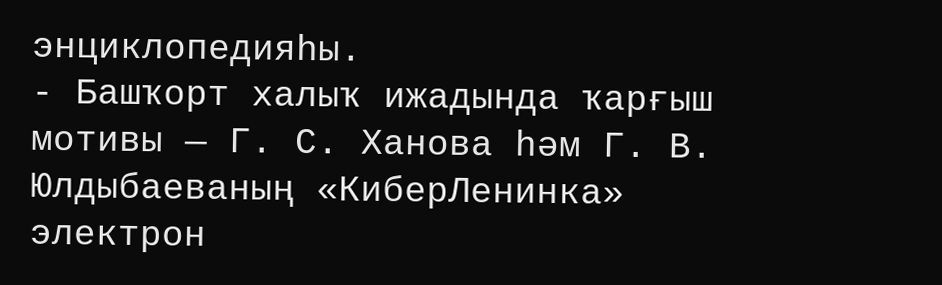энциклопедияһы.
- Башҡорт халыҡ ижадында ҡарғыш мотивы — Г. С. Ханова һәм Г. В. Юлдыбаеваның «КиберЛенинка» электрон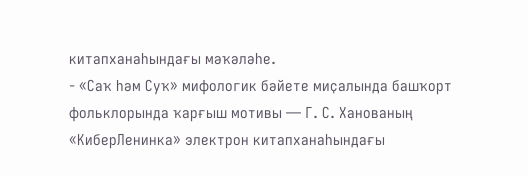китапханаһындағы мәҡәләһе.
- «Саҡ һәм Суҡ» мифологик бәйете миҫалында башҡорт фольклорында ҡарғыш мотивы — Г. С. Ханованың «КиберЛенинка» электрон китапханаһындағы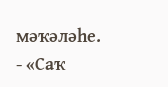мәҡәләһе.
- «Саҡ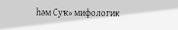һәм Суҡ» мифологик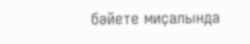бәйете миҫалында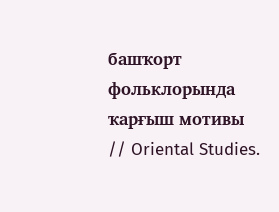башҡорт фольклорында ҡарғыш мотивы // Oriental Studies.